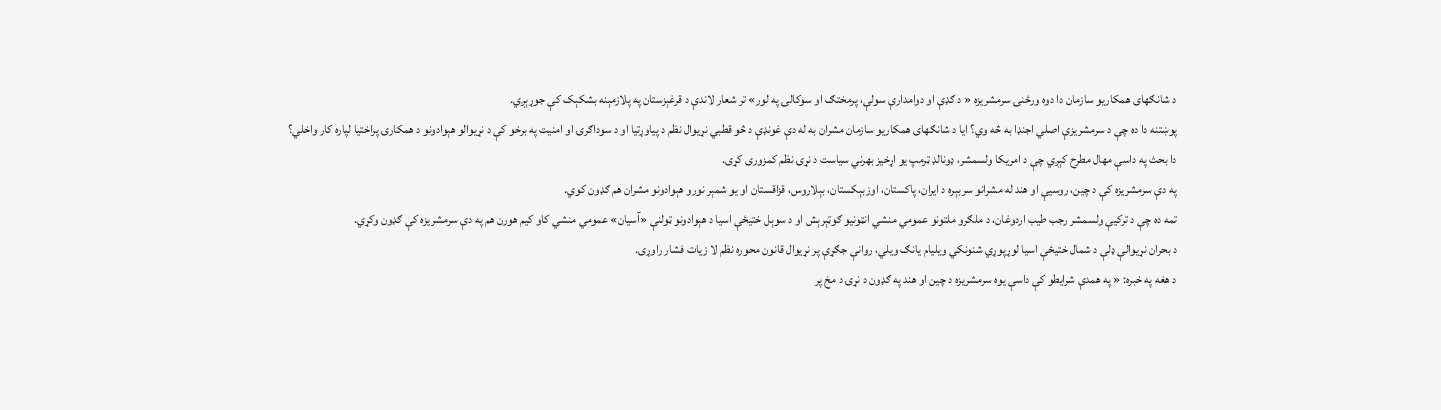د شانګهای همکاریو سازمان دا دوه ورځنۍ سرمشریزه « د ګډې او دوامدارې سولې، پرمختګ او سوکالۍ په لور» تر شعار لاندې د قرغېزستان په پلازمېنه بشکېک کې جوړېږي.
پوښتنه دا ده چې د سرمشریزې اصلي اجنډا به څه وي؟ ایا د شانګهای همکاریو سازمان مشران به له دې غونډې د څو قطبي نړیوال نظم د پیاوړتیا او د سوداګرۍ او امنیت په برخو کې د نړیوالو هېوادونو د همکارۍ پراختیا لپاره کار واخلي؟
دا بحث په داسې مهال مطرح کېږي چې د امریکا ولسمشر، ډونالډ ټرمپ یو اړخیز بهرني سیاست د نړۍ نظم کمزوری کړی.
په دې سرمشریزه کې د چین، روسیې او هند له مشرانو سربېره د ایران، پاکستان، اوزبېکستان، بېلاروس، قزاقستان او یو شمېر نورو هېوادونو مشران هم ګډون کوي.
تمه ده چې د ترکیې ولسمشر رجب طیب اردوغان، د ملګرو ملتونو عمومي منشي انټونیو ګوټېرېش او د سوېل ختیځې اسیا د هېوادونو ټولنې «آسیان» عمومي منشي کاو کیم هورن هم په دې سرمشریزه کې ګډون وکړي.
د بحران نړیوالې ډلې د شمال ختیځې اسیا لوړپوړي شنونکي ویلیام یانګ ویلي، روانې جګړې پر نړیوال قانون محوره نظم لا زیات فشار راوړی.
د هغه په خبره: « په همدې شرایطو کې داسې یوه سرمشریزه د چین او هند په ګډون د نړۍ د مخ پر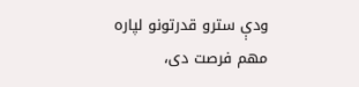ودې سترو قدرتونو لپاره مهم فرصت دی،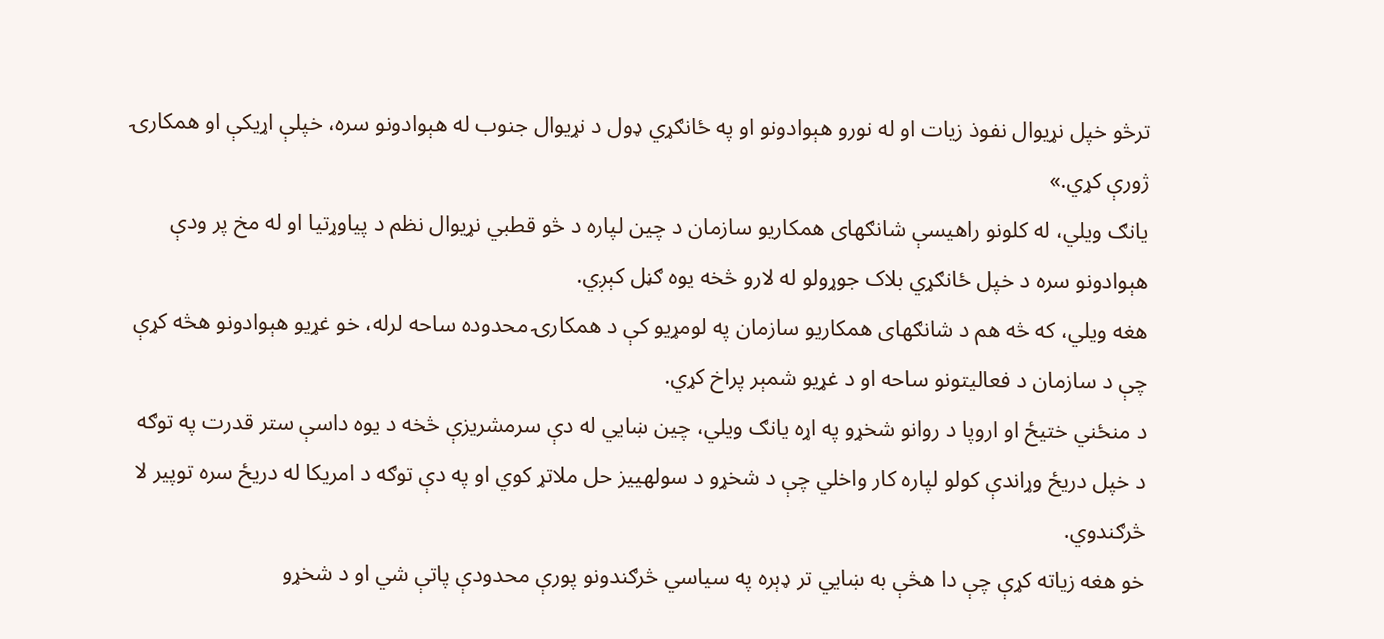ترڅو خپل نړیوال نفوذ زیات او له نورو هېوادونو او په ځانګړي ډول د نړیوال جنوب له هېوادونو سره، خپلې اړیکې او همکارۍ ژورې کړي.»
یانګ ویلي، له کلونو راهیسې شانګهای همکاریو سازمان د چین لپاره د څو قطبي نړیوال نظم د پیاوړتیا او له مخ پر ودې هېوادونو سره د خپل ځانګړي بلاک جوړولو له لارو څخه یوه ګڼل کېږي.
هغه ویلي، که څه هم د شانګهای همکاریو سازمان په لومړیو کې د همکارۍ محدوده ساحه لرله، خو غړیو هېوادونو هڅه کړې چې د سازمان د فعالیتونو ساحه او د غړیو شمېر پراخ کړي.
د منځني ختیځ او اروپا د روانو شخړو په اړه یانګ ویلي، چین ښايي له دې سرمشریزې څخه د یوه داسې ستر قدرت په توګه د خپل دریځ وړاندې کولو لپاره کار واخلي چې د شخړو د سولهییز حل ملاتړ کوي او په دې توګه د امریکا له دریځ سره توپیر لا څرګندوي.
خو هغه زیاته کړې چې دا هڅې به ښايي تر ډېره په سیاسي څرګندونو پورې محدودې پاتې شي او د شخړو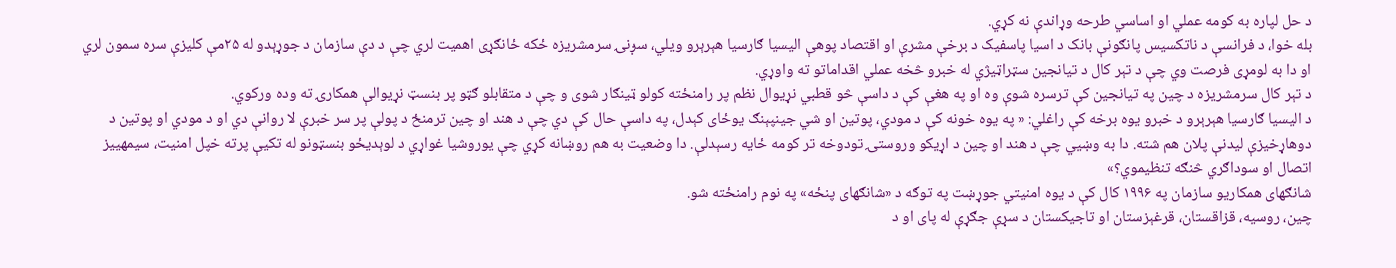د حل لپاره به کومه عملي او اساسي طرحه وړاندې نه کړي.
بله خوا، د فرانسې د ناتکسیس پانګونې بانک د اسیا پاسفیک د برخې مشرې او اقتصاد پوهې الیسیا ګارسیا هېرېرو ویلي، سږنۍ سرمشریزه ځکه ځانګړی اهمیت لري چې د دې سازمان د جوړېدو له ۲۵مې کلیزې سره سمون لري او دا به لومړی فرصت وي چې د تېر کال د تیانجین سټراټیژي له خبرو څخه عملي اقداماتو ته واوړي.
د تېر کال سرمشریزه د چین په تیانجین کې ترسره شوې وه او په هغې کې د داسې څو قطبي نړیوال نظم پر رامنځته کولو ټینګار شوی و چې د متقابلو ګټو پر بنسټ نړیوالې همکارۍ ته وده ورکوي.
د الیسیا ګارسیا هېرېرو د خبرو یوه برخه کې راغلي: « په یوه خونه کې د مودي، پوتین او شي جینپېنګ یوځای کېدل، په داسې حال کې دي چې د هند او چین ترمنځ د پولې پر سر خبرې لا روانې دي او د مودي او پوتین د دوهاړخیزې لیدنې پلان هم شته. دا به وښيي چې د هند او چین د اړیکو وروستۍ تودوخه تر کومه ځایه رسېدلې. دا وضعیت به هم روښانه کړي چې یوروشیا غواړي د لوېدیځو بنسټونو له تکیې پرته خپل امنیت، سیمهییز اتصال او سوداګري څنګه تنظیموي؟»
شانګهای همکاریو سازمان په ۱۹۹۶ کال کې د یوه امنیتي جوړښت په توګه د «شانګهای پنځه» په نوم رامنځته شو.
چین، روسیه، قزاقستان، قرغېزستان او تاجیکستان د سړې جګړې له پای او د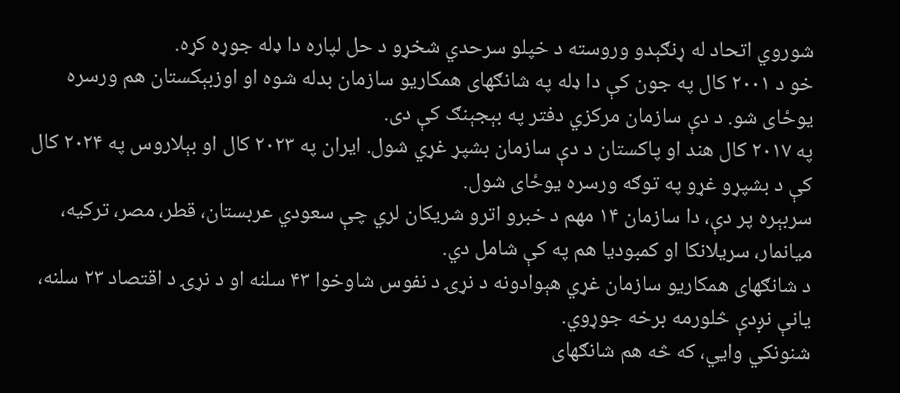شوروي اتحاد له ړنګېدو وروسته د خپلو سرحدي شخړو د حل لپاره دا ډله جوړه کړه.
خو د ۲۰۰۱ کال په جون کې دا ډله په شانګهای همکاریو سازمان بدله شوه او اوزبېکستان هم ورسره یوځای شو. د دې سازمان مرکزي دفتر په بېجېنګ کې دی.
په ۲۰۱۷ کال هند او پاکستان د دې سازمان بشپړ غړي شول. ایران په ۲۰۲۳ کال او بېلاروس په ۲۰۲۴ کال کې د بشپړو غړو په توګه ورسره یوځای شول.
سربېره پر دې، دا سازمان ۱۴ مهم د خبرو اترو شریکان لري چې سعودي عربستان، قطر، مصر، ترکیه، میانمار، سریلانکا او کمبودیا هم په کې شامل دي.
د شانګهای همکاریو سازمان غړي هېوادونه د نړۍ د نفوس شاوخوا ۴۳ سلنه او د نړۍ د اقتصاد ۲۳ سلنه، یانې نږدې څلورمه برخه جوړوي.
شنونکي وايي، که څه هم شانګهای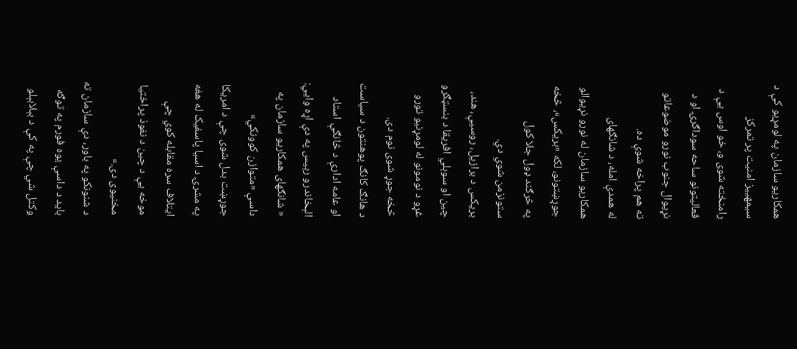همکاریو سازمان په لومړیو کې د سیمهییز امنیت پر تمرکز رامنځته شوی و، خو اوس یې د فعالیتونو ساحه سوداګرۍ او د نړیوال جنوب نورو موضوعاتو ته هم پراخه شوې ده.
له همدې امله، د شانګهای همکاریو سازمان له نورو نړیوالو جوړښتونو، لکه «بریکس»، څخه په څرګند ډول جلا کول ستونزمن شوي دي.
بریکس د برازیل، روسیې، هند، چین او سوېلي افریقا د بنسټګرو غړو د نومونو له لومړنیو تورو څخه جوړ شوی نوم دی.
د هانګ کانګ پوهنتون د سیاست او عامه ادارې د څانګې استاد الېخاندرو رېیس په دې اړه وايي: « شانګهای همکاریو سازمان په داسې «متوازن کوونکي» جوړښت بدل شوی چې د امریکا په مشرۍ د اسیا پاسفیک له هغه ایتلاف سره مقابله کوي چې موخه یې د چین د نفوذ پراختیا مخنیوی دی.»
د شنونکو په باور، دې سازمان ته باید د داسې یوه فورم په توګه وکتل شي چې په کې د بېلابېلو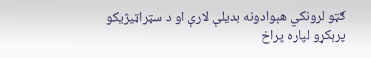ګټو لرونکي هېوادونه بدیلې لارې او د سټراټیژیکو پرېکړو لپاره پراخ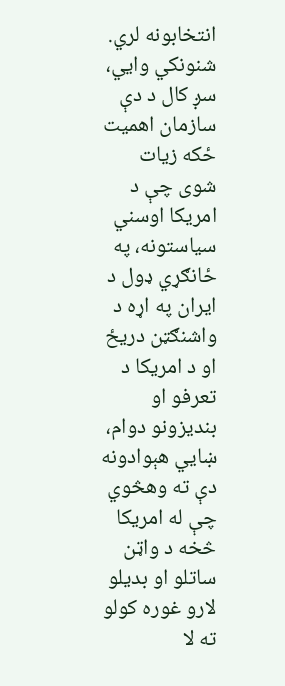انتخابونه لري.
شنونکي وايي، سږ کال د دې سازمان اهمیت ځکه زیات شوی چې د امریکا اوسني سیاستونه، په ځانګړي ډول د ایران په اړه د واشنګټن دریځ او د امریکا د تعرفو او بندیزونو دوام، ښايي هېوادونه دې ته وهڅوي چې له امریکا څخه د واټن ساتلو او بدیلو لارو غوره کولو ته لا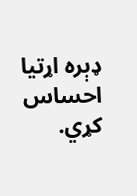ډېره اړتیا احساس کړي.